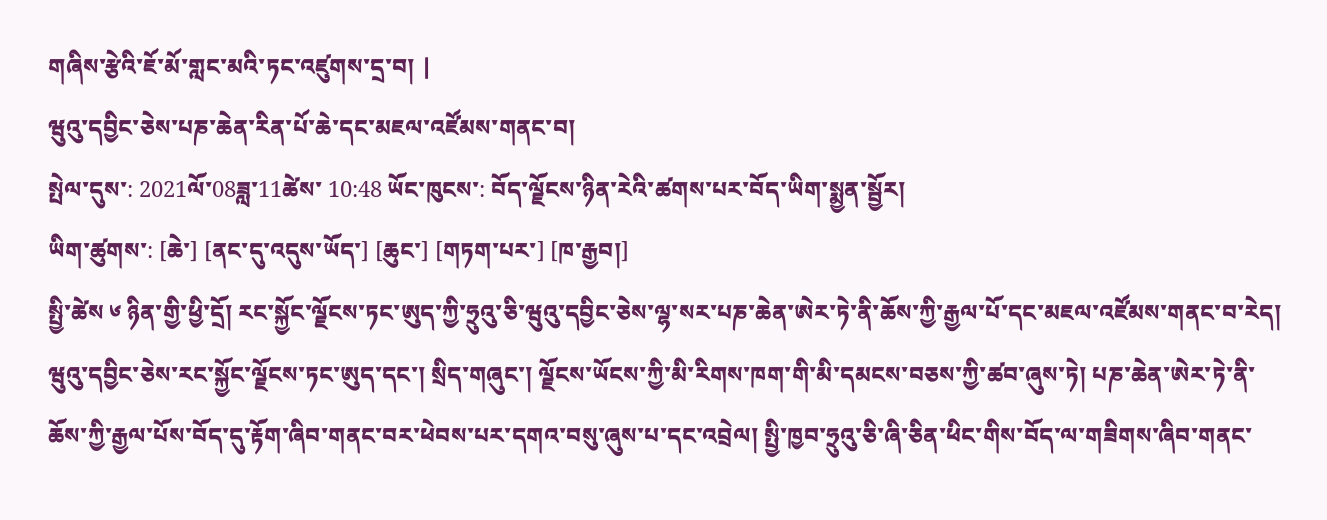གཞིས་རྩེའི་ཇོ་མོ་གླང་མའི་ཏང་འཛུགས་དྲ་བ། |
ཝུའུ་དབྱིང་ཅེས་པཎ་ཆེན་རིན་པོ་ཆེ་དང་མཇལ་འཛོམས་གནང་བ།
སྤེལ་དུས་: 2021ལོ་08ཟླ་11ཚེས་ 10:48 ཡོང་ཁུངས་: བོད་ལྗོངས་ཉིན་རེའི་ཚགས་པར་བོད་ཡིག་སྨྱན་སྦྱོར།
ཡིག་ཚུགས་: [ཆེ་] [ནང་དུ་འདུས་ཡོད་] [ཆུང་] [གཏག་པར་] [ཁ་རྒྱབ།]
སྤྱི་ཚེས ༦ ཉིན་གྱི་ཕྱི་དྲོ། རང་སྐྱོང་ལྗོངས་ཏང་ཨུད་ཀྱི་ཧྲུའུ་ཅི་ཝུའུ་དབྱིང་ཅེས་ལྷ་སར་པཎ་ཆེན་ཨེར་ཏེ་ནི་ཆོས་ཀྱི་རྒྱལ་པོ་དང་མཇལ་འཛོམས་གནང་བ་རེད།
ཝུའུ་དབྱིང་ཅེས་རང་སྐྱོང་ལྗོངས་ཏང་ཨུད་དང་། སྲིད་གཞུང་། ལྗོངས་ཡོངས་ཀྱི་མི་རིགས་ཁག་གི་མི་དམངས་བཅས་ཀྱི་ཚབ་ཞུས་ཏེ། པཎ་ཆེན་ཨེར་ཏེ་ནི་ཆོས་ཀྱི་རྒྱལ་པོས་བོད་དུ་རྟོག་ཞིབ་གནང་བར་ཕེབས་པར་དགའ་བསུ་ཞུས་པ་དང་འབྲེལ། སྤྱི་ཁྱབ་ཧྲུའུ་ཅི་ཞི་ཅིན་ཕིང་གིས་བོད་ལ་གཟིགས་ཞིབ་གནང་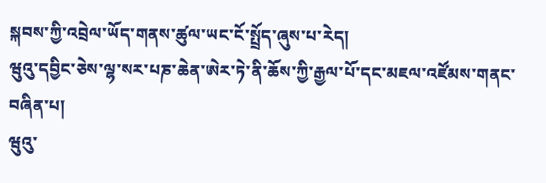སྐབས་ཀྱི་འབྲེལ་ཡོད་གནས་ཚུལ་ཡང་ངོ་སྤྲོད་ཞུས་པ་རེད།
ཝུའུ་དབྱིང་ཅེས་ལྷ་སར་པཎ་ཆེན་ཨེར་ཏེ་ནི་ཆོས་ཀྱི་རྒྱལ་པོ་དང་མཇལ་འཛོམས་གནང་བཞིན་པ།
ཝུའུ་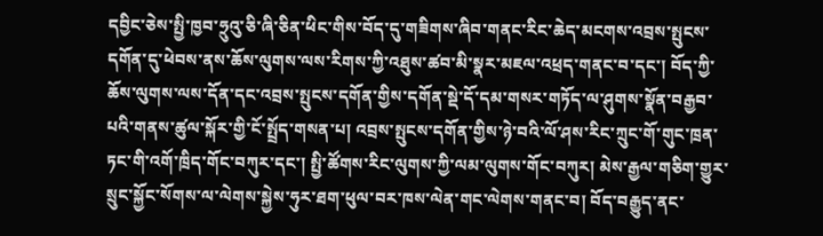དབྱིང་ཅེས་སྤྱི་ཁྱབ་ཧྲུའུ་ཅི་ཞི་ཅིན་ཕིང་གིས་བོད་དུ་གཟིགས་ཞིབ་གནང་རིང་ཆེད་མངགས་འབྲས་སྤུངས་དགོན་དུ་ཕེབས་ནས་ཆོས་ལུགས་ལས་རིགས་ཀྱི་འཐུས་ཚབ་མི་སྣར་མཇལ་འཕྲད་གནང་བ་དང་། བོད་ཀྱི་ཆོས་ལུགས་ལས་དོན་དང་འབྲས་སྤུངས་དགོན་གྱིས་དགོན་སྡེ་དོ་དམ་གསར་གཏོད་ལ་ཤུགས་སྣོན་བརྒྱབ་པའི་གནས་ཚུལ་སྐོར་གྱི་ངོ་སྤྲོད་གསན་པ། འབྲས་སྤུངས་དགོན་གྱིས་ཉེ་བའི་ལོ་ཤས་རིང་ཀྲུང་གོ་གུང་ཁྲན་ཏང་གི་འགོ་ཁྲིད་གོང་བཀུར་དང་། སྤྱི་ཚོགས་རིང་ལུགས་ཀྱི་ལམ་ལུགས་གོང་བཀུར། མེས་རྒྱལ་གཅིག་གྱུར་སྲུང་སྐྱོང་སོགས་ལ་ལེགས་སྐྱེས་ཧུར་ཐག་ཕུལ་བར་ཁས་ལེན་གང་ལེགས་གནང་བ། བོད་བརྒྱུད་ནང་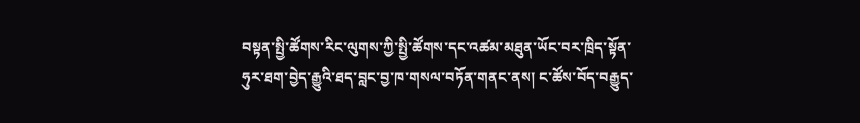བསྟན་སྤྱི་ཚོགས་རིང་ལུགས་ཀྱི་སྤྱི་ཚོགས་དང་འཚམ་མཐུན་ཡོང་བར་ཁྲིད་སྟོན་ཧུར་ཐག་བྱེད་རྒྱུའི་ཐད་བླང་བྱ་ཁ་གསལ་བཏོན་གནང་ནས། ང་ཚོས་བོད་བརྒྱུད་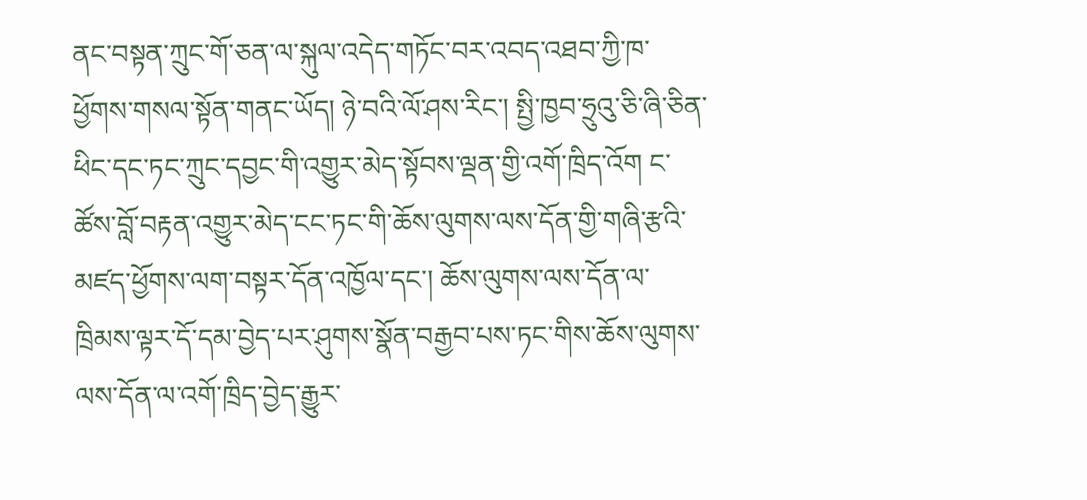ནང་བསྟན་ཀྲུང་གོ་ཅན་ལ་སྐུལ་འདེད་གཏོང་བར་འབད་འཐབ་ཀྱི་ཁ་ཕྱོགས་གསལ་སྟོན་གནང་ཡོད། ཉེ་བའི་ལོ་ཤས་རིང་། སྤྱི་ཁྱབ་ཧྲུའུ་ཅི་ཞི་ཅིན་ཕིང་དང་ཏང་ཀྲུང་དབྱང་གི་འགྱུར་མེད་སྟོབས་ལྡན་གྱི་འགོ་ཁྲིད་འོག ང་ཚོས་བློ་བརྟན་འགྱུར་མེད་ངང་ཏང་གི་ཆོས་ལུགས་ལས་དོན་གྱི་གཞི་རྩའི་མཛད་ཕྱོགས་ལག་བསྟར་དོན་འཁྱོལ་དང་། ཆོས་ལུགས་ལས་དོན་ལ་ཁྲིམས་ལྟར་དོ་དམ་བྱེད་པར་ཤུགས་སྣོན་བརྒྱབ་པས་ཏང་གིས་ཆོས་ལུགས་ལས་དོན་ལ་འགོ་ཁྲིད་བྱེད་རྒྱུར་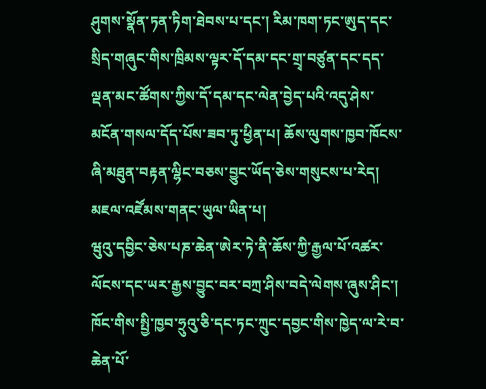ཤུགས་སྣོན་ཏན་ཏིག་ཐེབས་པ་དང་། རིམ་ཁག་ཏང་ཨུད་དང་སྲིད་གཞུང་གིས་ཁྲིམས་ལྟར་དོ་དམ་དང་གྲྭ་བཙུན་དང་དད་ལྡན་མང་ཚོགས་ཀྱིས་དོ་དམ་དང་ལེན་བྱེད་པའི་འདུ་ཤེས་མངོན་གསལ་དོད་པོས་ཟབ་ཏུ་ཕྱིན་པ། ཆོས་ལུགས་ཁྱབ་ཁོངས་ཞི་མཐུན་བརྟན་ལྷིང་བཅས་བྱུང་ཡོད་ཅེས་གསུངས་པ་རེད།
མཇལ་འཛོམས་གནང་ཡུལ་ཡིན་པ།
ཝུའུ་དབྱིང་ཅེས་པཎ་ཆེན་ཨེར་ཏེ་ནི་ཆོས་ཀྱི་རྒྱལ་པོ་འཚར་ལོངས་དང་ཡར་རྒྱས་བྱུང་བར་བཀྲ་ཤིས་བདེ་ལེགས་ཞུས་ཤིང་། ཁོང་གིས་སྤྱི་ཁྱབ་ཧྲུའུ་ཅི་དང་ཏང་ཀྲུང་དབྱང་གིས་ཁྱེད་ལ་རེ་བ་ཆེན་པོ་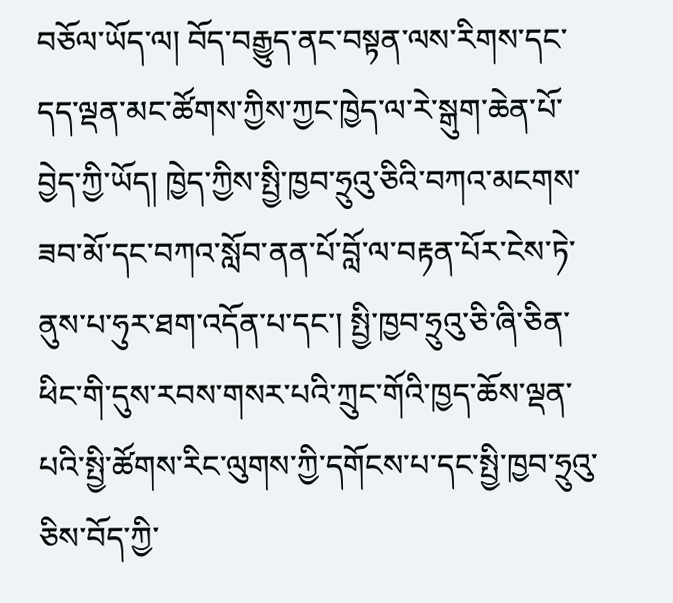བཅོལ་ཡོད་ལ། བོད་བརྒྱུད་ནང་བསྟན་ལས་རིགས་དང་དད་ལྡན་མང་ཚོགས་ཀྱིས་ཀྱང་ཁྱེད་ལ་རེ་སྒུག་ཆེན་པོ་བྱེད་ཀྱི་ཡོད། ཁྱེད་ཀྱིས་སྤྱི་ཁྱབ་ཧྲུའུ་ཅིའི་བཀའ་མངགས་ཟབ་མོ་དང་བཀའ་སློབ་ནན་པོ་བློ་ལ་བརྟན་པོར་ངེས་ཏེ་ནུས་པ་ཧུར་ཐག་འདོན་པ་དང་། སྤྱི་ཁྱབ་ཧྲུའུ་ཅི་ཞི་ཅིན་ཕིང་གི་དུས་རབས་གསར་པའི་ཀྲུང་གོའི་ཁྱད་ཆོས་ལྡན་པའི་སྤྱི་ཚོགས་རིང་ལུགས་ཀྱི་དགོངས་པ་དང་སྤྱི་ཁྱབ་ཧྲུའུ་ཅིས་བོད་ཀྱི་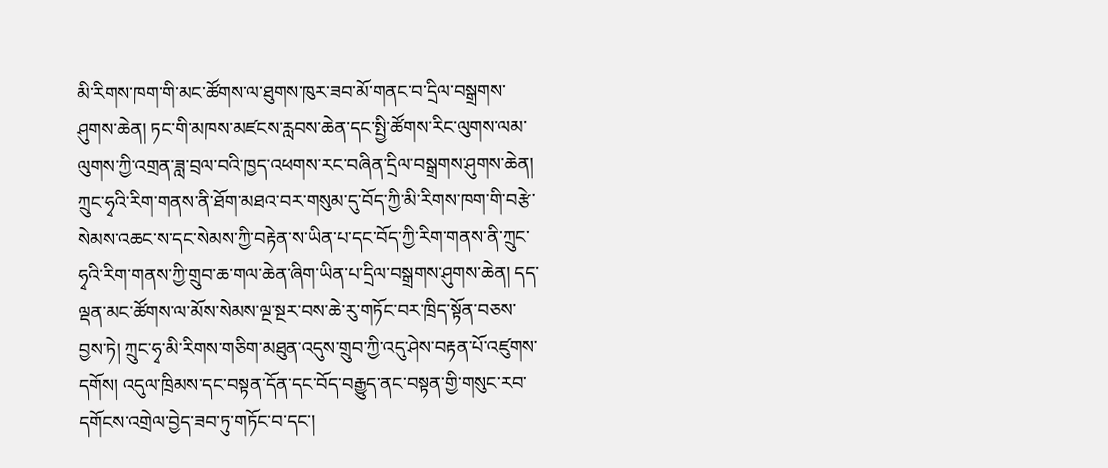མི་རིགས་ཁག་གི་མང་ཚོགས་ལ་ཐུགས་ཁུར་ཟབ་མོ་གནང་བ་དྲིལ་བསྒྲགས་ཤུགས་ཆེན། ཏང་གི་མཁས་མཛངས་རླབས་ཆེན་དང་སྤྱི་ཚོགས་རིང་ལུགས་ལམ་ལུགས་ཀྱི་འགྲན་ཟླ་བྲལ་བའི་ཁྱད་འཕགས་རང་བཞིན་དྲིལ་བསྒྲགས་ཤུགས་ཆེན། ཀྲུང་ཧྭའི་རིག་གནས་ནི་ཐོག་མཐའ་བར་གསུམ་དུ་བོད་ཀྱི་མི་རིགས་ཁག་གི་བརྩེ་སེམས་འཆང་ས་དང་སེམས་ཀྱི་བརྟེན་ས་ཡིན་པ་དང་བོད་ཀྱི་རིག་གནས་ནི་ཀྲུང་ཧྭའི་རིག་གནས་ཀྱི་གྲུབ་ཆ་གལ་ཆེན་ཞིག་ཡིན་པ་དྲིལ་བསྒྲགས་ཤུགས་ཆེན། དད་ལྡན་མང་ཚོགས་ལ་མོས་སེམས་ལྔ་སྔར་བས་ཆེ་རུ་གཏོང་བར་ཁྲིད་སྟོན་བཅས་བྱས་ཏེ། ཀྲུང་ཧྭ་མི་རིགས་གཅིག་མཐུན་འདུས་གྲུབ་ཀྱི་འདུ་ཤེས་བརྟན་པོ་འཛུགས་དགོས། འདུལ་ཁྲིམས་དང་བསྟན་དོན་དང་བོད་བརྒྱུད་ནང་བསྟན་གྱི་གསུང་རབ་དགོངས་འགྲེལ་བྱེད་ཟབ་ཏུ་གཏོང་བ་དང་།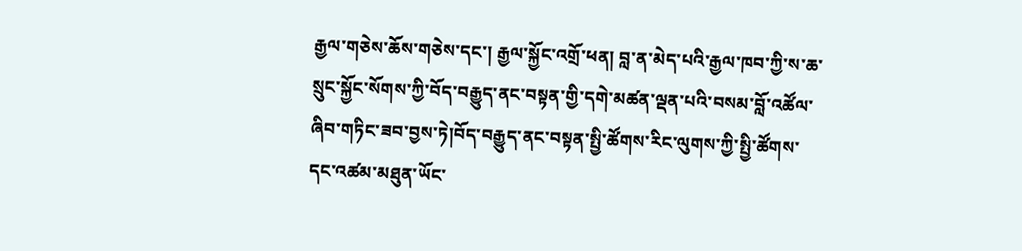རྒྱལ་གཅེས་ཆོས་གཅེས་དང་། རྒྱལ་སྐྱོང་འགྲོ་ཕན། བླ་ན་མེད་པའི་རྒྱལ་ཁབ་ཀྱི་ས་ཆ་སྲུང་སྐྱོང་སོགས་ཀྱི་བོད་བརྒྱུད་ནང་བསྟན་གྱི་དགེ་མཚན་ལྡན་པའི་བསམ་བློ་འཚོལ་ཞིབ་གཏིང་ཟབ་བྱས་ཏེ།བོད་བརྒྱུད་ནང་བསྟན་སྤྱི་ཚོགས་རིང་ལུགས་ཀྱི་སྤྱི་ཚོགས་དང་འཚམ་མཐུན་ཡོང་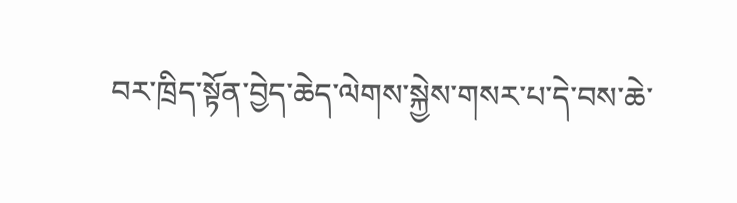བར་ཁྲིད་སྟོན་བྱེད་ཆེད་ལེགས་སྐྱེས་གསར་པ་དེ་བས་ཆེ་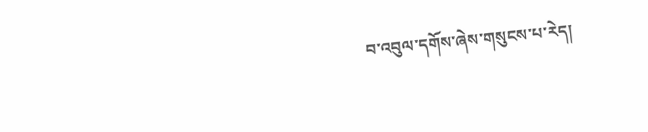བ་འབུལ་དགོས་ཞེས་གསུངས་པ་རེད།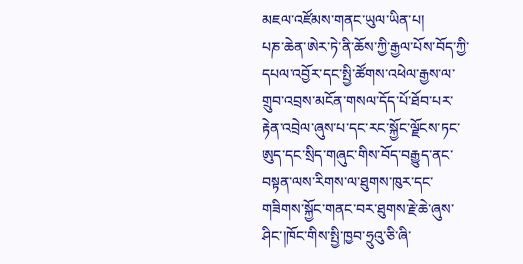མཇལ་འཛོམས་གནང་ཡུལ་ཡིན་པ།
པཎ་ཆེན་ཨེར་ཏེ་ནི་ཆོས་ཀྱི་རྒྱལ་པོས་བོད་ཀྱི་དཔལ་འབྱོར་དང་སྤྱི་ཚོགས་འཕེལ་རྒྱས་ལ་གྲུབ་འབྲས་མངོན་གསལ་དོད་པོ་ཐོབ་པར་རྟེན་འབྲེལ་ཞུས་པ་དང་རང་སྐྱོང་ལྗོངས་ཏང་ཨུད་དང་སྲིད་གཞུང་གིས་བོད་བརྒྱུད་ནང་བསྟན་ལས་རིགས་ལ་ཐུགས་ཁུར་དང་གཟིགས་སྐྱོང་གནང་བར་ཐུགས་རྗེ་ཆེ་ཞུས་ཤིང་།ཁོང་གིས་སྤྱི་ཁྱབ་ཧྲུའུ་ཅི་ཞི་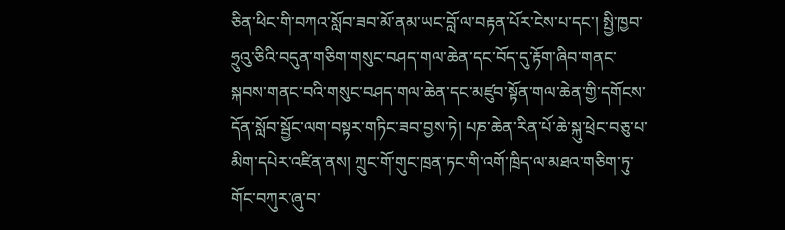ཅིན་ཕིང་གི་བཀའ་སློབ་ཟབ་མོ་ནམ་ཡང་བློ་ལ་བརྟན་པོར་ངེས་པ་དང་། སྤྱི་ཁྱབ་ཧྲུའུ་ཅིའི་བདུན་གཅིག་གསུང་བཤད་གལ་ཆེན་དང་བོད་དུ་རྟོག་ཞིབ་གནང་སྐབས་གནང་བའི་གསུང་བཤད་གལ་ཆེན་དང་མཛུབ་སྟོན་གལ་ཆེན་གྱི་དགོངས་དོན་སློབ་སྦྱོང་ལག་བསྟར་གཏིང་ཟབ་བྱས་ཏེ། པཎ་ཆེན་རིན་པོ་ཆེ་སྐུ་ཕྲེང་བཅུ་པ་མིག་དཔེར་འཛིན་ནས། ཀྲུང་གོ་གུང་ཁྲན་ཏང་གི་འགོ་ཁྲིད་ལ་མཐའ་གཅིག་ཏུ་གོང་བཀུར་ཞུ་བ་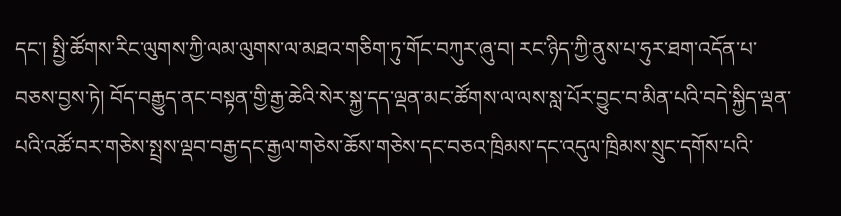དང་། སྤྱི་ཚོགས་རིང་ལུགས་ཀྱི་ལམ་ལུགས་ལ་མཐའ་གཅིག་ཏུ་གོང་བཀུར་ཞུ་བ། རང་ཉིད་ཀྱི་ནུས་པ་ཧུར་ཐག་འདོན་པ་བཅས་བྱས་ཏེ། བོད་བརྒྱུད་ནང་བསྟན་གྱི་རྒྱ་ཆེའི་སེར་སྐྱ་དད་ལྡན་མང་ཚོགས་ལ་ལས་སླ་པོར་བྱུང་བ་མིན་པའི་བདེ་སྐྱིད་ལྡན་པའི་འཚོ་བར་གཅེས་སྤྲས་ལྡབ་བརྒྱ་དང་རྒྱལ་གཅེས་ཆོས་གཅེས་དང་བཅའ་ཁྲིམས་དང་འདུལ་ཁྲིམས་སྲུང་དགོས་པའི་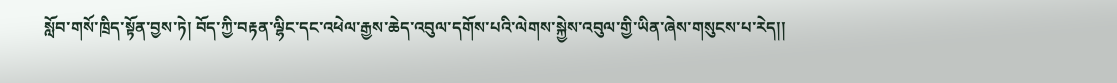སློབ་གསོ་ཁྲིད་སྟོན་བྱས་ཏེ། བོད་ཀྱི་བརྟན་ལྷིང་དང་འཕེལ་རྒྱས་ཆེད་འབུལ་དགོས་པའི་ལེགས་སྐྱེས་འབུལ་གྱི་ཡིན་ཞེས་གསུངས་པ་རེད།།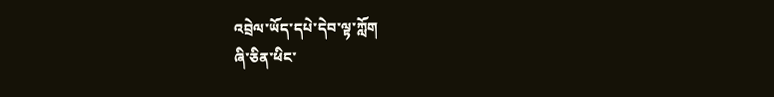འབྲེལ་ཡོད་དཔེ་དེབ་ལྟ་ཀློག
ཞི་ཅིན་ཕིང་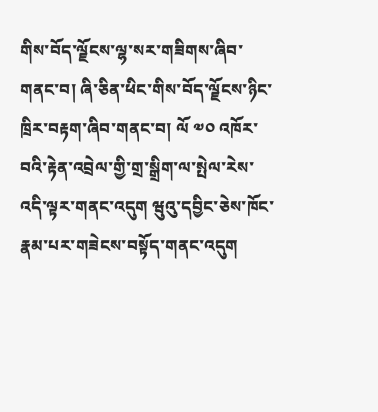གིས་བོད་ལྗོངས་ལྷ་སར་གཟིགས་ཞིབ་གནང་བ། ཞི་ཅིན་ཕིང་གིས་བོད་ལྗོངས་ཉིང་ཁྲིར་བརྟག་ཞིབ་གནང་བ། ལོ ༧༠ འཁོར་བའི་རྟེན་འབྲེལ་གྱི་གྲ་སྒྲིག་ལ་སྤེལ་རེས་འདི་ལྟར་གནང་འདུག ཝུའུ་དབྱིང་ཅེས་ཁོང་རྣམ་པར་གཟེངས་བསྟོད་གནང་འདུག